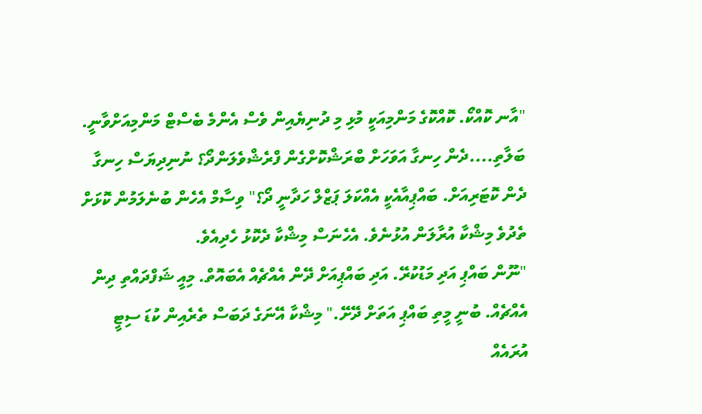"އާނ ކޮއްކޯ. ކޮއްކޮގެ މަންމިއަކީ މުޅި މި ދުނިޔެއިން ވެސް އެންމެ ބެސްޓް މަންމިއަށްވާނީ. ބަލާތި....ދެން ހިނގާ އަވަހަށް ބްރަޝްކޮށްގެން ފްރެޝްވެލަންދޯ؟ ނުނިދިޔަސް ހިނގާ ދެން ކޮޓަރިއަށް. ބައްޕިއާއެކީ އެއްކަލަ ޕަޒްލް ހަދާނީ ދޯ؟" ވިސާމް އެހެން ބުނެލަމުން ކޮޅަށް ތެދުވެ މިޝްކާ އުރާލަން އުޅުނެވެ. އެހެނަސް މިޝްކާ ދެކޮޅު ހެދިއެވެ.
"ނޫން ބައްޕި އަދި މަޑުކުރޭ. އަދި ބައްޕިއަށް ދޭން އެއްޗެއް އެބައޮތް. މިއީ ޝަފްދައްތި ދިން އެއްޗެއް. ބުނީ މީތި ބައްޕި އަތަށް ދޭށޭ." މިޝްކާ އޭނަގެ ދަބަސް ތެރެއިން ކުޑަ ސިޓީ އުރައެއް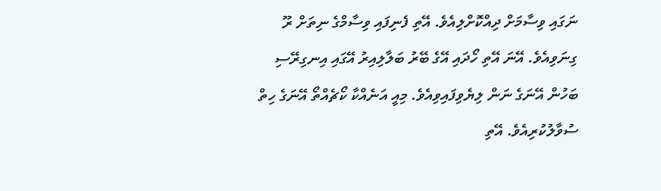ނަގައި ވިސާމަށް ދިއްކޮށްލިއެވެ. އޭތި ފެނިފައި ވިސާމްގެ ނިތަށް ރޫ ގިނަވިއެވެ. އޭނަ އޭތި ހޯދައި އޭގެ ބޭރު ބަލާލިއިރު އޭގައި އިނގިރޭސި ބަހުން އޭނަގެ ނަން ލިޔެވިފައިވިއެވެ. މިއީ އަނެއްކާ ކޯޗެއްތޯ އޭނަގެ ހިތް ސުވާލުކުރިއެވެ. އޭތި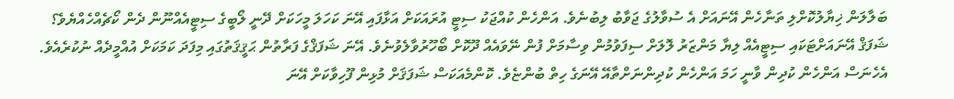ބަލާލަން ޚިޔާލުކޮށްލި ތަނާހެން އޭނައަށް އެ ސުވާލުގެ ޖަވާބު ލިބުނެވެ. އަންހެން ކުއްޖަކު ސިޓީ އުރައަކަށް އަޅާފައި އޭނަ ކަހަލަ މީހަކަށް ދޭނީ ލޯބީގެ ސިޓީއެއްނޫން ދެން ކޯޗެއްހެއްޔެވެ؟ ޝަފަޤް އޭނައަށްޓަކައި ސިޓީއެއް ލިޔާ މަންޒަރު ލޮލަށް ސިފަވުމުން ވިސާމަށް ފުން ނޭވައެއް ދޫކޮށް ބޯހޫރުވާލެވުނެވެ. އޭނަ ޝަފަޤްގެ ފަރާތުން ޙަޤީޤަތުގައި މިފަދަ ކަމަކަށް އުއްމީދެއް ނުކުރެއެވެ. އެހެނަސް އަންހެން ކުދިން ވާނީ ހަމަ އަންހެން ކުދިންނަށްތާއޭ އޭނަގެ ހިތް ބުންޏެވެ. ކޮންމެއަކަސް ޝަފަޤަށް މުޅިން ފޫހިވާކަށް އޭނަ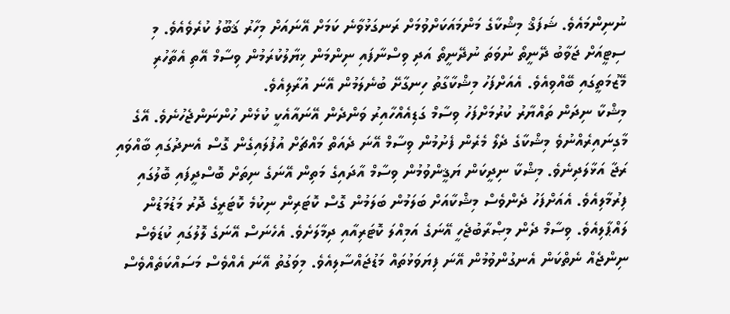ނުނިންމައެވެ. ޝަފަޤް މިޝްކާގެ މަންމައަކަށްވުމަށް ރަނގަޅުވާނެ ކަމަށް އޭނައަށް މިހާރު ޤަބޫލު ކުރެވެއެވެ. މި ސިޓީއަށް ޖަވާބު ދޭނީތޯ ނުވަތަ ނުދޭނީތޯ އަދި ވިސްނާފައި ނިންމަން ޚިޔާލުކުރަމުން ވިސާމް އޭތި އެތާހުރި މޭޒުމަތީގައި ބޭއްވިއެވެ. އެއަށްފަހު މިޝްކާގާތު ހިނގާށޭ ބުނެލަމުން އޭނަ އުރާލިއެވެ.
މިޝްކާ ނިދަން ތައްޔާރު ކުރުމަށްފަހު ވިސާމް ގަޑިއެއްހާއިރު ވަންދެން އޭނައާއެކީ ކުޅެން ހުންނަންޖެހުނެވެ. އޭގެ މާގިނައިރެއްނުވެ މިޝްކާގެ ދެލޯ މެރެން ފެށުމުން ވިސާމް އޭނަ ދެއަތް މައްޗަށް އުފުލައިގެން ގޮސް އެނދުގައި ބާއްވައި ރަޖާ އަޅާލަދިނެވެ. މިޝްކާ ނިދީކަން ޔަޤީންވުމުން ވިސާމް އާދައިގެ މަތިން އޭނަގެ ނިތަށް ބޮސްދީފައި ބޮލުގައި ފިރުމާލިއެވެ. އެއަށްފަހު ދެންވެސް މިޝްކާއަށް ބަލަމުން ބަލަމުން ގޮސް ކޮޓަރިން ނިކުމެ ކޮޓަރީގެ ދޮރު މަޑުމަޑުން ލައްޕާލިއެވެ. ވިސާމް ދެން މިޞްރާބުޖެހީ އޭނަގެ އަމިއްލަ ކޮޓަރިއާއި ދިމާލަށެވެ. އެހެނަސް އޭނަގެ ލޮލުގައި ކުޑަވެސް ނިންޖެއް ނެތްކަން އެނގުންވުމުން އޭނަ ފިޔަވަޅުތައް މަޑުޖައްސާލިއެވެ. މިވަގުތު އޭނަ އެއްވެސް މަސައްކަތެއްވެސް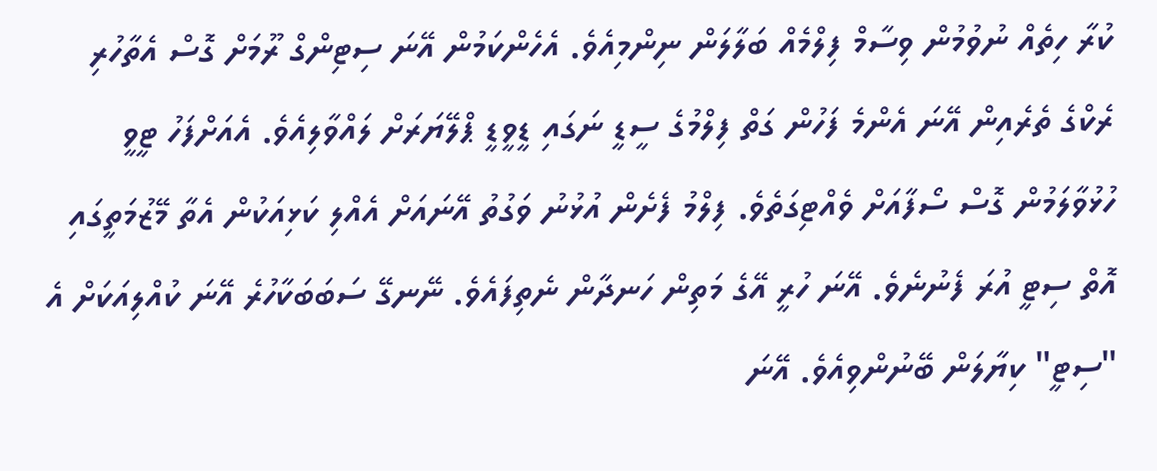ކުރާ ހިތެއް ނުވުމުން ވިސާމް ފިލްމެއް ބަލާލަން ނިންމިއެވެ. އެހެންކަމުން އޭނަ ސިޓިންގް ރޫމަށް ގޮސް އެތާހުރި ރެކްގެ ތެރެއިން އޭނަ އެންމެ ފަހުން ގަތް ފިލްމުގެ ސީޑީ ނަގައި ޑީވީޑީ ޕްލޭޔަރަށް ލައްވާލިއެވެ. އެއަށްފަހު ޓީވީ ހުޅުވާލަމުން ގޮސް ސޯފާއަށް ވެއްޓިގަތެވެ. ފިލްމު ފެށެން އުޅުނު ވަގުތު އޭނައަށް އެއްލި ކަޅިއަކުން އެތާ މޭޒުމަތީގައި އޮތް ސިޓީ އުރަ ފެނުނެވެ. އޭނަ ހުރީ އޭގެ މަތިން ހަނދާން ނެތިފައެވެ. ނޭނގޭ ސަބަބަކާހުރެ އޭނަ ކުއްލިއަކަށް އެ "ސިޓީ" ކިޔާލަން ބޭނުންވިއެވެ. އޭނަ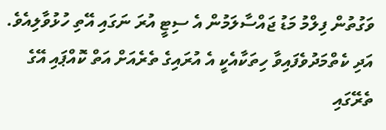ވަގުތުން ފިލްމު މަޑު ޖައްސާލަމުން އެ ސިޓީ އުރަ ނަގައި އޭތި ހުޅުވާލިއެވެ. އަދި ކެތްމަދުވެފައިވާ ހިތަކާއެކީ އެ އުރައިގެ ތެރެއަށް އަތް ކޮއްޕައި އޭގެ ތެރޭގައި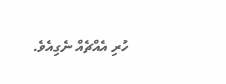ހުރި އެއްޗެއް ނެގިއެވެ.